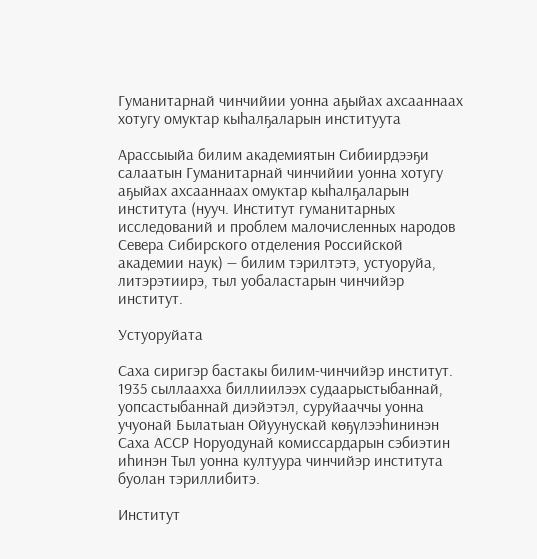Гуманитарнай чинчийии уонна аҕыйах ахсааннаах хотугу омуктар кыһалҕаларын институута

Арассыыйа билим академиятын Сибиирдээҕи салаатын Гуманитарнай чинчийии уонна хотугу аҕыйах ахсааннаах омуктар кыһалҕаларын института (нууч. Институт гуманитарных исследований и проблем малочисленных народов Севера Сибирского отделения Российской академии наук) — билим тэрилтэтэ, устуоруйа, литэрэтиирэ, тыл уобаластарын чинчийэр институт.

Устуоруйата

Саха сиригэр бастакы билим-чинчийэр институт. 1935 сыллаахха биллиилээх судаарыстыбаннай, уопсастыбаннай диэйэтэл, суруйааччы уонна учуонай Былатыан Ойуунускай көҕүлээһининэн Саха АССР Норуодунай комиссардарын сэбиэтин иһинэн Тыл уонна култуура чинчийэр института буолан тэриллибитэ.

Институт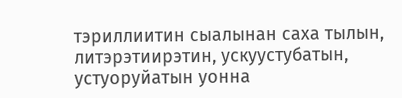тэриллиитин сыалынан саха тылын, литэрэтиирэтин, ускуустубатын, устуоруйатын уонна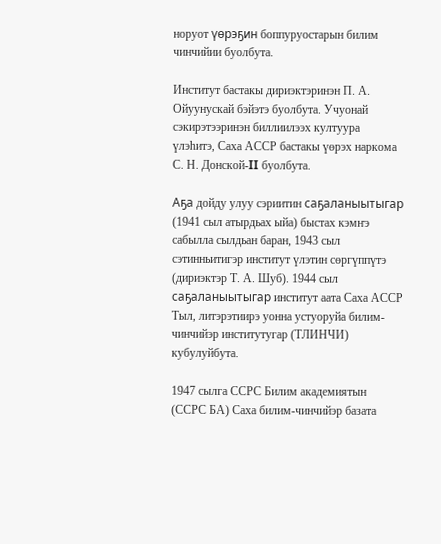норуот үөрэҕин боппуруостарын билим чинчийии буолбута.

Институт бастакы дириэктэринэн П. А. Ойуунускай бэйэтэ буолбута. Учуонай сэкирэтээринэн биллиилээх култуура үлэһитэ, Саха АССР бастакы үөрэх наркома С. Н. Донской-II буолбута.

Аҕа дойду улуу сэриитин саҕаланыытыгар (1941 сыл атырдьах ыйа) быстах кэмҥэ сабылла сылдьан баран, 1943 сыл сэтинньитигэр институт үлэтин сөргүппүтэ (дириэктэр Т. А. Шуб). 1944 сыл саҕаланыытыгар институт аата Саха АССР Тыл, литэрэтиирэ уонна устуоруйа билим-чинчийэр институтугар (ТЛИНЧИ) кубулуйбута.

1947 сылга ССРС Билим академиятын (ССРС БА) Саха билим-чинчийэр базата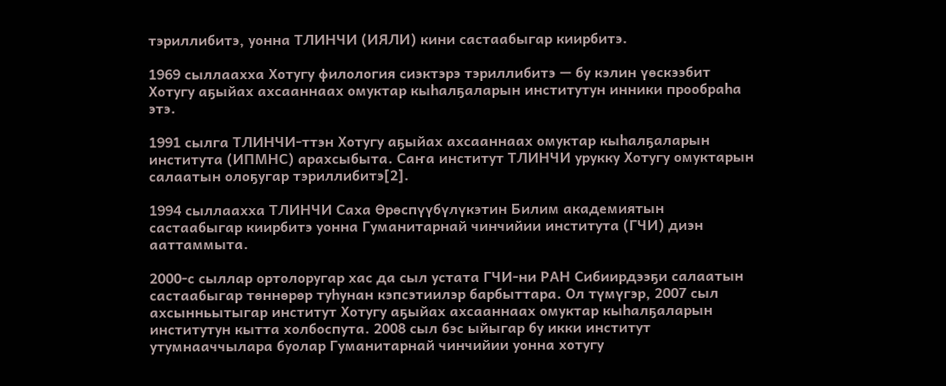тэриллибитэ, уонна ТЛИНЧИ (ИЯЛИ) кини састаабыгар киирбитэ.

1969 сыллаахха Хотугу филология сиэктэрэ тэриллибитэ — бу кэлин үөскээбит Хотугу аҕыйах ахсааннаах омуктар кыһалҕаларын институтун инники прообраһа этэ.

1991 сылга ТЛИНЧИ-ттэн Хотугу аҕыйах ахсааннаах омуктар кыһалҕаларын института (ИПМНС) арахсыбыта. Саҥа институт ТЛИНЧИ урукку Хотугу омуктарын салаатын олоҕугар тэриллибитэ[2].

1994 сыллаахха ТЛИНЧИ Саха Өрөспүүбүлүкэтин Билим академиятын састаабыгар киирбитэ уонна Гуманитарнай чинчийии института (ГЧИ) диэн ааттаммыта.

2000-с сыллар ортолоругар хас да сыл устата ГЧИ-ни РАН Сибиирдээҕи салаатын састаабыгар төннөрөр туһунан кэпсэтиилэр барбыттара. Ол түмүгэр, 2007 сыл ахсынньытыгар институт Хотугу аҕыйах ахсааннаах омуктар кыһалҕаларын институтун кытта холбоспута. 2008 сыл бэс ыйыгар бу икки институт утумнааччылара буолар Гуманитарнай чинчийии уонна хотугу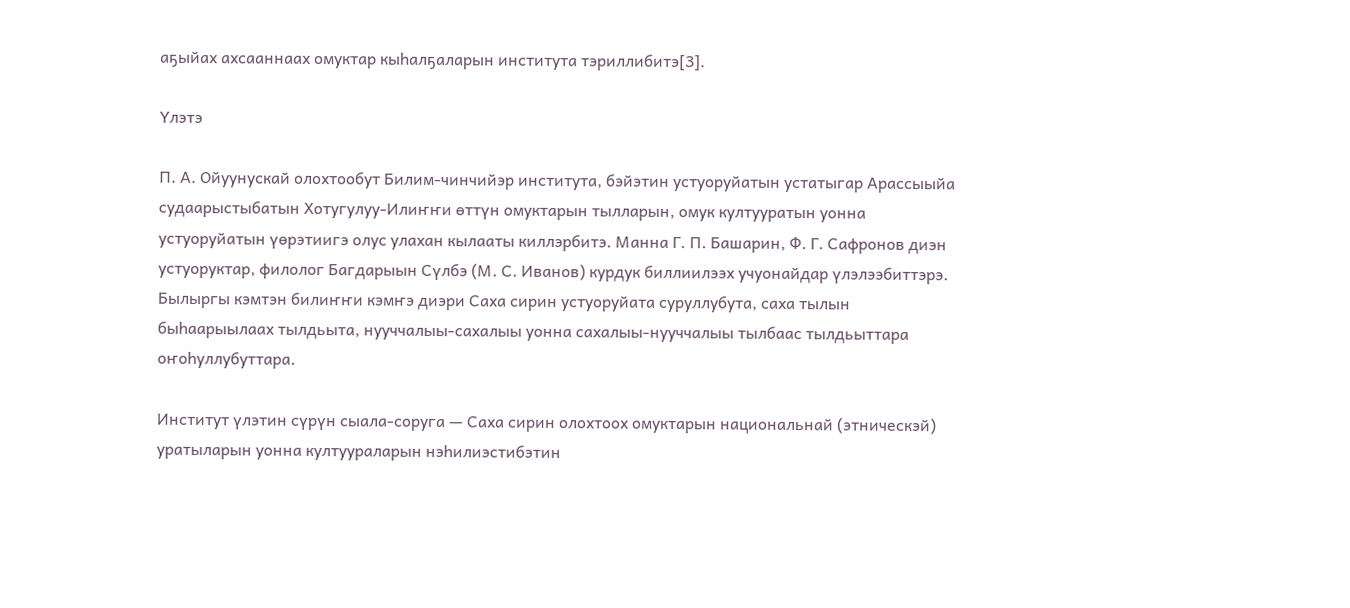аҕыйах ахсааннаах омуктар кыһалҕаларын института тэриллибитэ[3].

Үлэтэ

П. А. Ойуунускай олохтообут Билим-чинчийэр института, бэйэтин устуоруйатын устатыгар Арассыыйа судаарыстыбатын Хотугулуу-Илиҥҥи өттүн омуктарын тылларын, омук култууратын уонна устуоруйатын үөрэтиигэ олус улахан кылааты киллэрбитэ. Манна Г. П. Башарин, Ф. Г. Сафронов диэн устуоруктар, филолог Багдарыын Сүлбэ (М. С. Иванов) курдук биллиилээх учуонайдар үлэлээбиттэрэ. Былыргы кэмтэн билиҥҥи кэмҥэ диэри Саха сирин устуоруйата суруллубута, саха тылын быһаарыылаах тылдьыта, нууччалыы-сахалыы уонна сахалыы-нууччалыы тылбаас тылдьыттара оҥоһуллубуттара.

Институт үлэтин сүрүн сыала-соруга — Саха сирин олохтоох омуктарын национальнай (этническэй) уратыларын уонна култуураларын нэһилиэстибэтин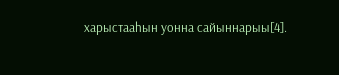харыстааһын уонна сайыннарыы[4].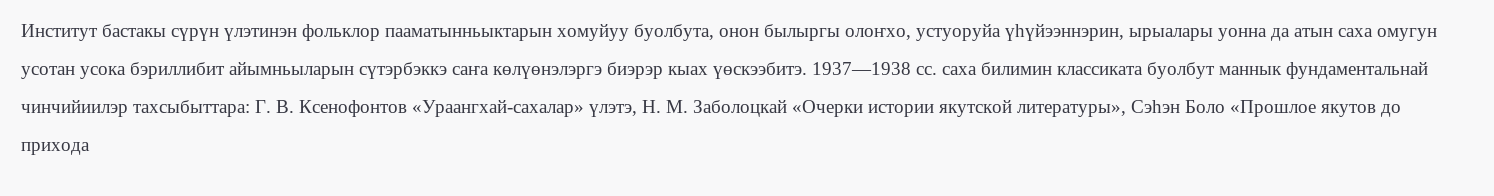Институт бастакы сүрүн үлэтинэн фольклор пааматынньыктарын хомуйуу буолбута, онон былыргы олоҥхо, устуоруйа үһүйээннэрин, ырыалары уонна да атын саха омугун усотан усока бэриллибит айымньыларын сүтэрбэккэ саҥа көлүөнэлэргэ биэрэр кыах үөскээбитэ. 1937—1938 сс. саха билимин классиката буолбут маннык фундаментальнай чинчийиилэр тахсыбыттара: Г. В. Ксенофонтов «Ураангхай-сахалар» үлэтэ, Н. М. Заболоцкай «Очерки истории якутской литературы», Сэһэн Боло «Прошлое якутов до прихода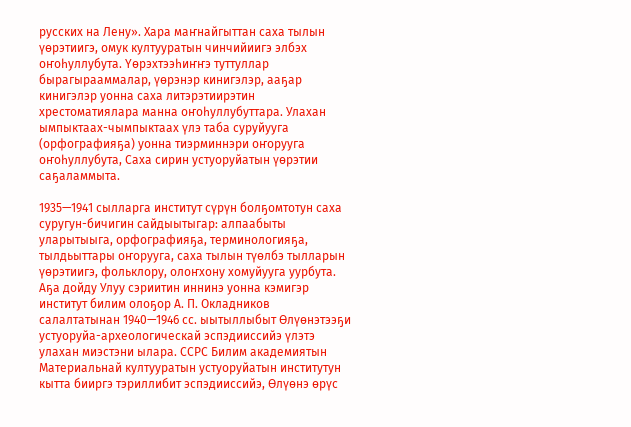русских на Лену». Хара маҥнайгыттан саха тылын үөрэтиигэ, омук култууратын чинчийиигэ элбэх оҥоһуллубута. Үөрэхтээһиҥҥэ туттуллар бырагырааммалар, үөрэнэр кинигэлэр, ааҕар кинигэлэр уонна саха литэрэтиирэтин хрестоматиялара манна оҥоһуллубуттара. Улахан ымпыктаах-чымпыктаах үлэ таба суруйууга (орфографияҕа) уонна тиэрминнэри оҥорууга оҥоһуллубута, Саха сирин устуоруйатын үөрэтии саҕаламмыта.

1935—1941 сылларга институт сүрүн болҕомтотун саха суругун-бичигин сайдыытыгар: алпаабыты уларытыыга, орфографияҕа, терминологияҕа, тылдьыттары оҥорууга, саха тылын түөлбэ тылларын үөрэтиигэ, фольклору, олоҥхону хомуйууга уурбута. Аҕа дойду Улуу сэриитин иннинэ уонна кэмигэр институт билим олоҕор А. П. Окладников салалтатынан 1940—1946 сс. ыытыллыбыт Өлүөнэтээҕи устуоруйа-археологическай эспэдииссийэ үлэтэ улахан миэстэни ылара. ССРС Билим академиятын Материальнай култууратын устуоруйатын институтун кытта бииргэ тэриллибит эспэдииссийэ, Өлүөнэ өрүс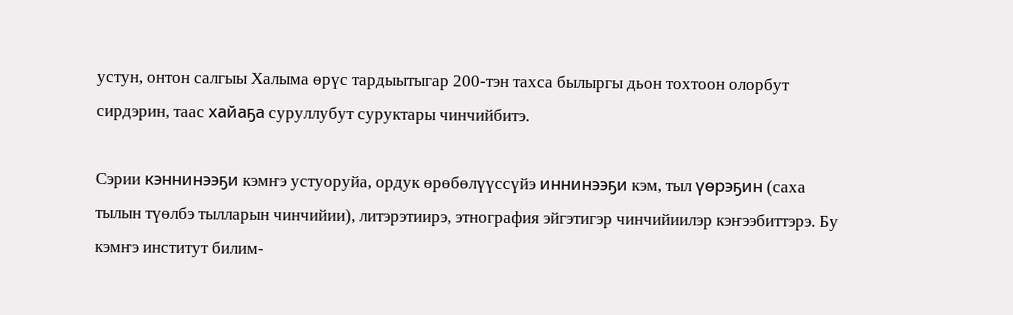устун, онтон салгыы Халыма өрүс тардыытыгар 200-тэн тахса былыргы дьон тохтоон олорбут сирдэрин, таас хайаҕа суруллубут суруктары чинчийбитэ.

Сэрии кэннинээҕи кэмҥэ устуоруйа, ордук өрөбөлүүссүйэ иннинээҕи кэм, тыл үөрэҕин (саха тылын түөлбэ тылларын чинчийии), литэрэтиирэ, этнография эйгэтигэр чинчийиилэр кэҥээбиттэрэ. Бу кэмҥэ институт билим-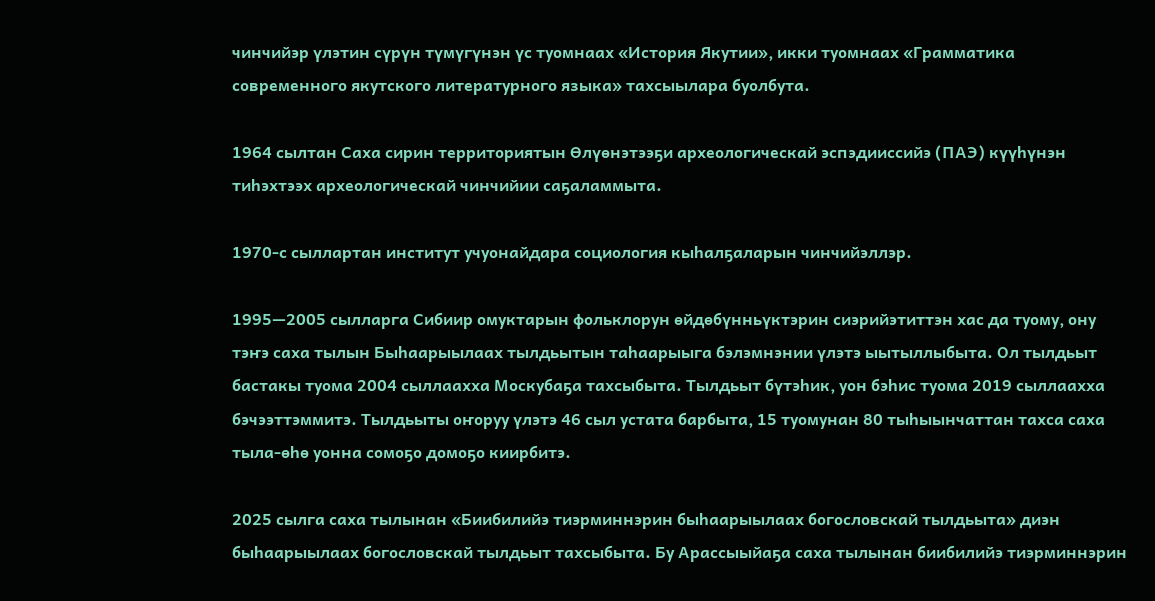чинчийэр үлэтин сүрүн түмүгүнэн үс туомнаах «История Якутии», икки туомнаах «Грамматика современного якутского литературного языка» тахсыылара буолбута.

1964 сылтан Саха сирин территориятын Өлүөнэтээҕи археологическай эспэдииссийэ (ПАЭ) күүһүнэн тиһэхтээх археологическай чинчийии саҕаламмыта.

1970-с сыллартан институт учуонайдара социология кыһалҕаларын чинчийэллэр.

1995—2005 сылларга Сибиир омуктарын фольклорун өйдөбүнньүктэрин сиэрийэтиттэн хас да туому, ону тэҥэ саха тылын Быһаарыылаах тылдьытын таһаарыыга бэлэмнэнии үлэтэ ыытыллыбыта. Ол тылдьыт бастакы туома 2004 сыллаахха Москубаҕа тахсыбыта. Тылдьыт бүтэһик, уон бэһис туома 2019 сыллаахха бэчээттэммитэ. Тылдьыты оҥоруу үлэтэ 46 сыл устата барбыта, 15 туомунан 80 тыһыынчаттан тахса саха тыла-өһө уонна сомоҕо домоҕо киирбитэ.

2025 сылга саха тылынан «Биибилийэ тиэрминнэрин быһаарыылаах богословскай тылдьыта» диэн быһаарыылаах богословскай тылдьыт тахсыбыта. Бу Арассыыйаҕа саха тылынан биибилийэ тиэрминнэрин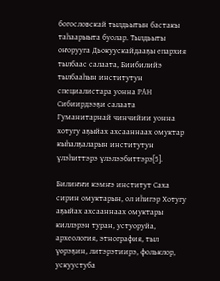богословскай тылдьытын бастакы таһаарыыта буолар. Тылдьыты оҥорууга Дьокуускайдааҕы епархия тылбаас салаата, Биибилийэ тылбааһын институтун специалистара уонна РАН Сибиирдээҕи салаата Гуманитарнай чинчийии уонна хотугу аҕыйах ахсааннаах омуктар кыһалҕаларын институтун үлэһиттэрэ үлэлээбиттэрэ[5].

Билиҥҥи кэмҥэ институт Саха сирин омуктарын, ол иһигэр Хотугу аҕыйах ахсааннаах омуктары киллэрэн туран, устуоруйа, археология, этнография, тыл үөрэҕин, литэрэтиирэ, фольклор, ускуустуба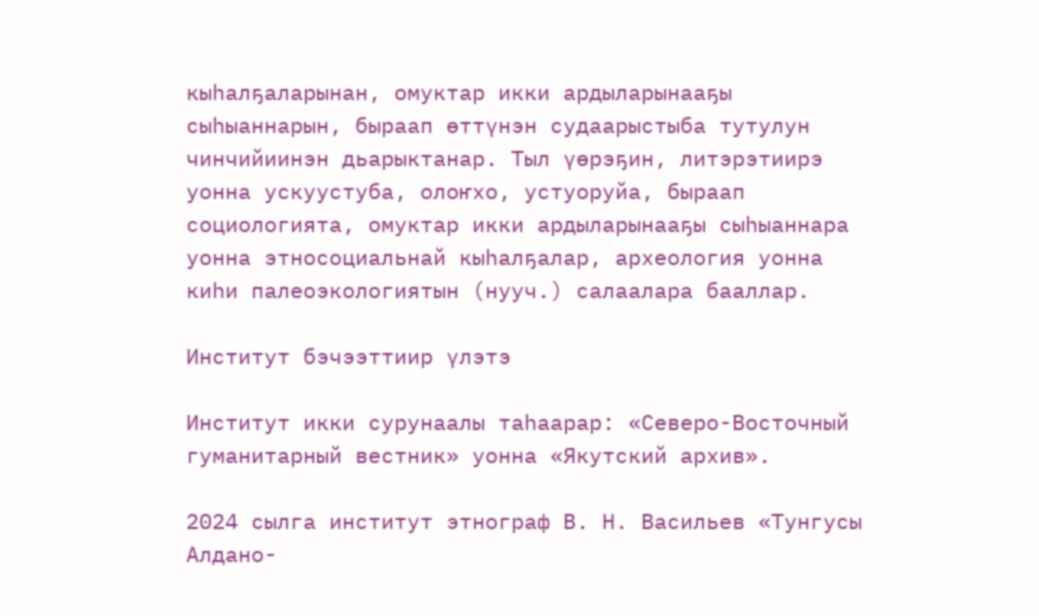кыһалҕаларынан, омуктар икки ардыларынааҕы сыһыаннарын, быраап өттүнэн судаарыстыба тутулун чинчийиинэн дьарыктанар. Тыл үөрэҕин, литэрэтиирэ уонна ускуустуба, олоҥхо, устуоруйа, быраап социологията, омуктар икки ардыларынааҕы сыһыаннара уонна этносоциальнай кыһалҕалар, археология уонна киһи палеоэкологиятын (нууч.) салаалара бааллар.

Институт бэчээттиир үлэтэ

Институт икки сурунаалы таһаарар: «Северо-Восточный гуманитарный вестник» уонна «Якутский архив».

2024 сылга институт этнограф В. Н. Васильев «Тунгусы Алдано-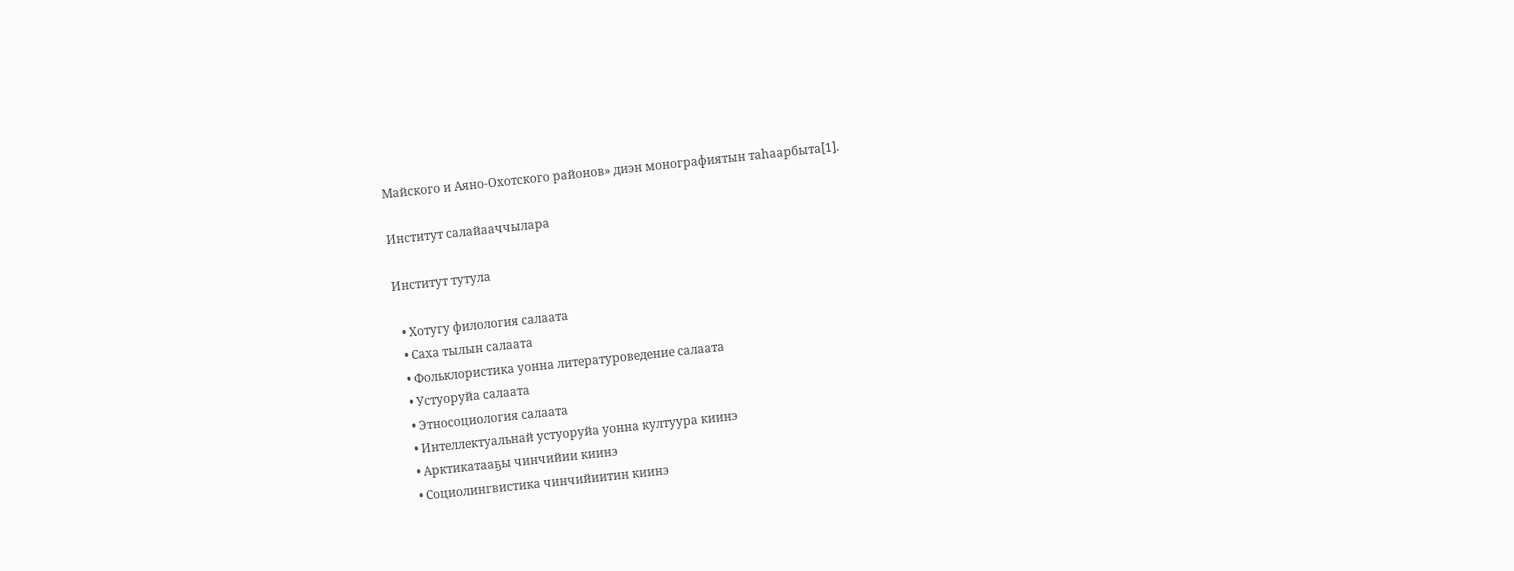Майского и Аяно-Охотского районов» диэн монографиятын таһаарбыта[1].

Институт салайааччылара

Институт тутула

  • Хотугу филология салаата
  • Саха тылын салаата
  • Фольклористика уонна литературоведение салаата
  • Устуоруйа салаата
  • Этносоциология салаата
  • Интеллектуальнай устуоруйа уонна култуура киинэ
  • Арктикатааҕы чинчийии киинэ
  • Социолингвистика чинчийиитин киинэ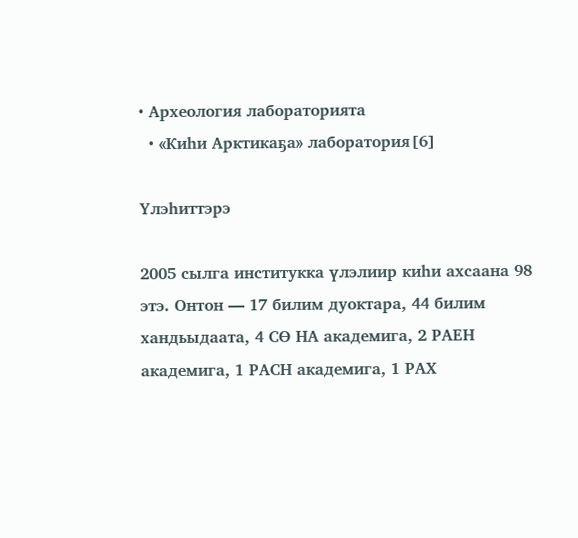• Археология лабораторията
  • «Киһи Арктикаҕа» лаборатория[6]

Үлэһиттэрэ

2005 сылга институкка үлэлиир киһи ахсаана 98 этэ. Онтон — 17 билим дуоктара, 44 билим хандьыдаата, 4 СӨ НА академига, 2 РАЕН академига, 1 РАСН академига, 1 РАХ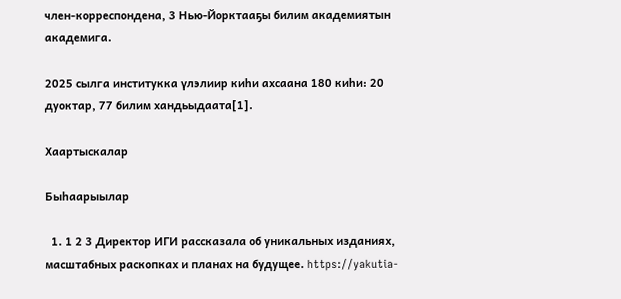член-корреспондена, 3 Нью-Йорктааҕы билим академиятын академига.

2025 сылга институкка үлэлиир киһи ахсаана 180 киһи: 20 дуоктар, 77 билим хандьыдаата[1].

Хаартыскалар

Быһаарыылар

  1. 1 2 3 Директор ИГИ рассказала об уникальных изданиях, масштабных раскопках и планах на будущее. https://yakutia-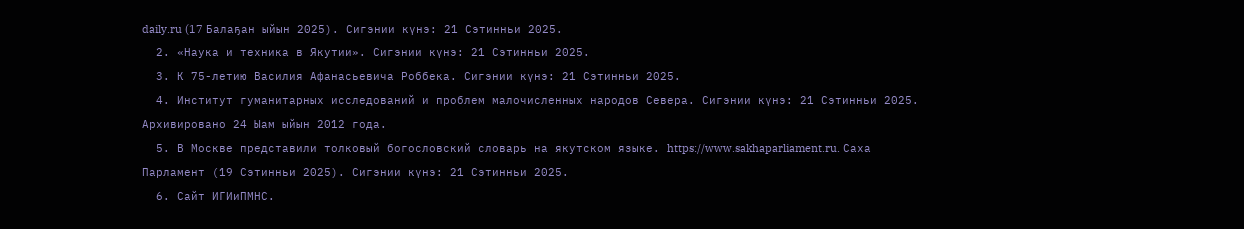daily.ru (17 Балаҕан ыйын 2025). Сигэнии күнэ: 21 Сэтинньи 2025.
  2. «Наука и техника в Якутии». Сигэнии күнэ: 21 Сэтинньи 2025.
  3. К 75-летию Василия Афанасьевича Роббека. Сигэнии күнэ: 21 Сэтинньи 2025.
  4. Институт гуманитарных исследований и проблем малочисленных народов Севера. Сигэнии күнэ: 21 Сэтинньи 2025. Архивировано 24 Ыам ыйын 2012 года.
  5. В Москве представили толковый богословский словарь на якутском языке. https://www.sakhaparliament.ru. Саха Парламент (19 Сэтинньи 2025). Сигэнии күнэ: 21 Сэтинньи 2025.
  6. Сайт ИГИиПМНС.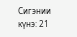Сигэнии күнэ: 21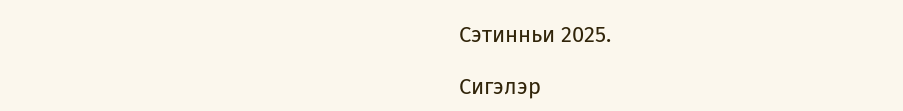Сэтинньи 2025.

Сигэлэр